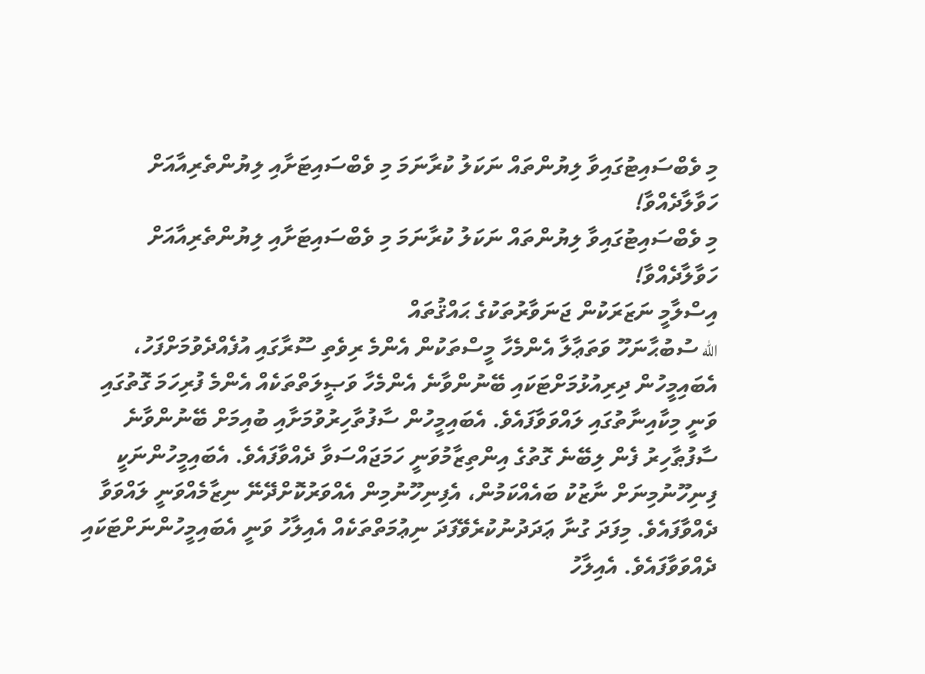މި ވެބްސައިޓުގައިވާ ލިޔުންތައް ނަކަލު ކުރާނަމަ މި ވެބްސައިޓަށާއި ލިޔުންތެރިއާއަށް ހަވާލާދެއްވާ!
މި ވެބްސައިޓުގައިވާ ލިޔުންތައް ނަކަލު ކުރާނަމަ މި ވެބްސައިޓަށާއި ލިޔުންތެރިއާއަށް ހަވާލާދެއްވާ!
އިސްލާމީ ނަޒަރަކުން ޖަނަވާރުތަކުގެ ޙައްޤުތައް
الله ސުބުޙާނަހޫ ވަތަޢާލާ އެންމެހާ މީސްތަކުން އެންމެ ރިވެތި ސޫރާގައި އުފެއްދެވުމަށްފަހު، އެބައިމީހުން ދިރިއުޅުމަށްޓަކައި ބޭނުންވާނެ އެންމެހާ ވަޞީލަތްތަކެއް އެންމެ ފުރިހަމަ ގޮތުގައި ވަނީ މިކާއިނާތުގައި ލައްވަވާފައެވެ. އެބައިމީހުން ސާފުތާހިރުވުމަށާއި ބުއިމަށް ބޭނުންވާނެ ސާފުޠާހިރު ފެން ލިބޭނެ ގޮތުގެ އިންތިޒާމުވަނީ ހަމަޖައްސަވާ ދެއްވާފައެވެ. އެބައިމީހުންނަކީ ފިނިހޫނުމިނަށް ނާޒުކު ބައެއްކަމުން، އެފިނިހޫނުމިން އެއްވަރުކޮށްދޭނޭ ނިޒާމެއްވަނީ ލައްވަވާ ދެއްވާފައެވެ. މިފަދަ ގުނާ ޢަދަދުނުކުރެވޭފަދަ ނިޢުމަތްތަކެއް އެއިލާހު ވަނީ އެބައިމީހުންނަށްޓަކައި ދެއްވަވާފައެވެ. އެއިލާހު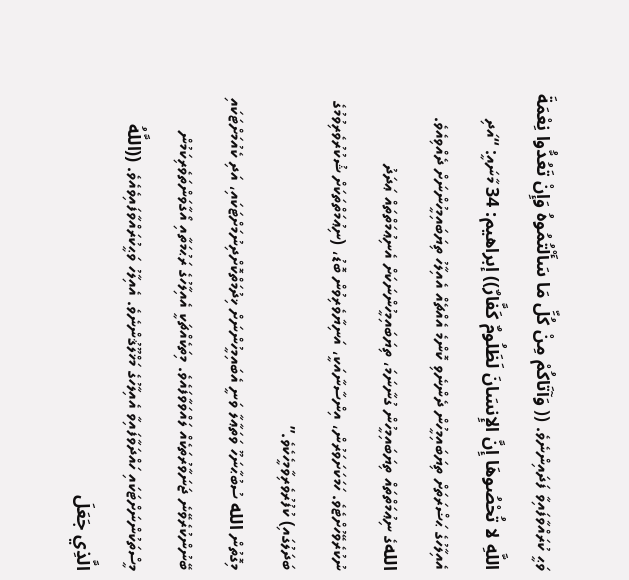ވަޙީ ކުރައްވާފައިވާ ފަދައިންނެވެ. (( وَآتَاكُمْ مِنْ كُلِّ مَا سَأَلْتُمُوهُ وَإِنْ تَعُدُّوا نِعْمَةَ اللَّهِ لا تُحْصُوهَا إِنَّ الإِنسَانَ لَظَلُومٌ كَفَّارٌ)) إبراهيم: 34 މާނައީ: “އަދި އެއިލާހުގެ ޙަޟްރަތަށް ތިޔަބައިމީހުން ދެންނެވި ކޮންމެ އެއްޗެއް އެއިލާހު ތިޔަބައިމީހުންނަށް ދެއްވިއެވެ. اللهގެ ނިޢުމަތްތައް ތިޔަބައިމީހުން ގުނާނަމަ، ތިޔަބައިމީހުންނަކަށް އެނިޢުމަތްތައް ޢަދަދު ނުކުރެވޭހުށްޓެވެ. ހަމަކަށަވަރުން، އިންސާނާއަކީ، އަނިޔާވެރިވުން ބޮޑު، (ނިޢުމަތްތަކަށް ޝުކުރުވެރިވުމުގެ ބަދަލުގައި) ކުފުރުވެރިވާމީހެކެވެ.”
މިގޮތުން الله ސުބުޙާނަހޫ ވަތަޢާލާ ވަނީ އެބައިމީހުންނަށް ޚިދުމަތްކޮށްދިނުމަށްޓަކައި، އަދި ކެއުމަށްޓަކައި ބޭނުންކުރެވޭނެ ޖަނަވާރުތަކެއް ލައްވަވާފައެވެ. މިތަކެއްޗަކީ އެއިލާހުގެ ރަޙުމަތާއި އޯގާވަންތަވެރިކަމުން މީސްތަކުންނަށްޓަކައި ހައްދަވާފައިވާ އެއިލާހުގެ މަޚްލޫޤުންނެވެ. އެއިލާހު ވަޙީކުރައްވާފައިވެއެވެ. ((اللَّهُ الَّذِي جَعَلَ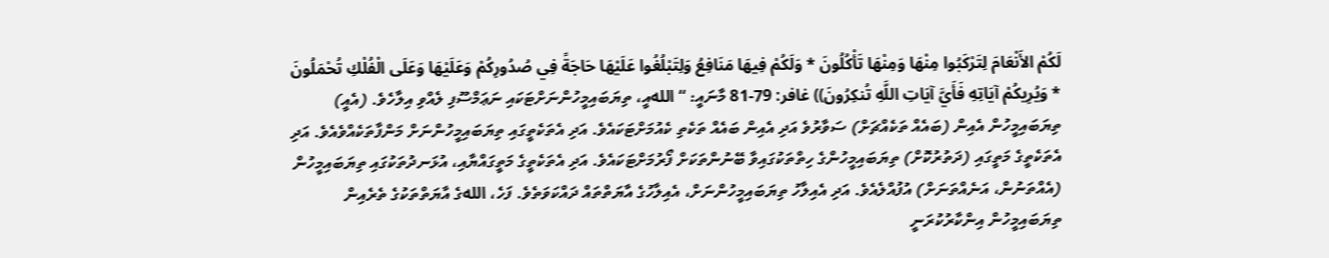لَكُمْ الأَنْعَامَ لِتَرْكَبُوا مِنْهَا وَمِنْهَا تَأْكُلُونَ * وَلَكُمْ فِيهَا مَنَافِعُ وَلِتَبْلُغُوا عَلَيْهَا حَاجَةً فِي صُدُورِكُمْ وَعَلَيْهَا وَعَلَى الْفُلْكِ تُحْمَلُونَ * وَيُرِيكُمْ آيَاتِهِ فَأَيَّ آيَاتِ اللَّهِ تُنكِرُونَ)) غافر: 79-81 މާނައީ: “اللهއީ، ތިޔަބައިމީހުންނަށްޓަކައި ނަޢަމްސޫފި ލެއްވި އިލާހެވެ. (އެއީ) ތިޔަބައިމީހުން އެއިން (ބައެއް ތަކެއްޗަށް) ސަވާރުވެ އަދި އެއިން ބައެއް ތަކެތި ކެއުމަށްޓަކައެވެ. އަދި އެތަކެތީގައި ތިޔަބައިމީހުންނަށް މަންފާތަކެއްވެއެވެ. އަދި އެތަކެތީގެ މަތީގައި (ދަތުރުކޮށް) ތިޔަބައިމީހުންގެ ހިތްތަކުގައިވާ ބޭނުންތަކަށް ފޯރުމަށްޓަކައެވެ. އަދި އެތަކެތީގެ މަތީގައްޔާއި، އުޅަނދުތަކުގައި ތިޔަބައިމީހުން (އެއްތަނުން، އަނެއްތަނަށް) އުފުއްލެއެވެ. އަދި އެއިލާހު ތިޔަބައިމީހުންނަށް، އެއިލާހުގެ އާޔަތްތައް ދައްކަވަތެވެ. ފަހެ، اللهގެ އާޔަތްތަކުގެ ތެރެއިން ތިޔަބައިމީހުން އިންކާރުކުރަނީ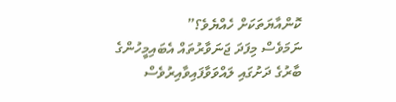ކޮންއާޔަތަކަށް ހެއްޔެވެ؟”
ނަމަވެސް މިފަދަ ޖަނަވާރުތައް އެބައިމީހުންގެ ބާރުގެ ދަށުގައި ލައްވަވާފައިވާއިރުވެސް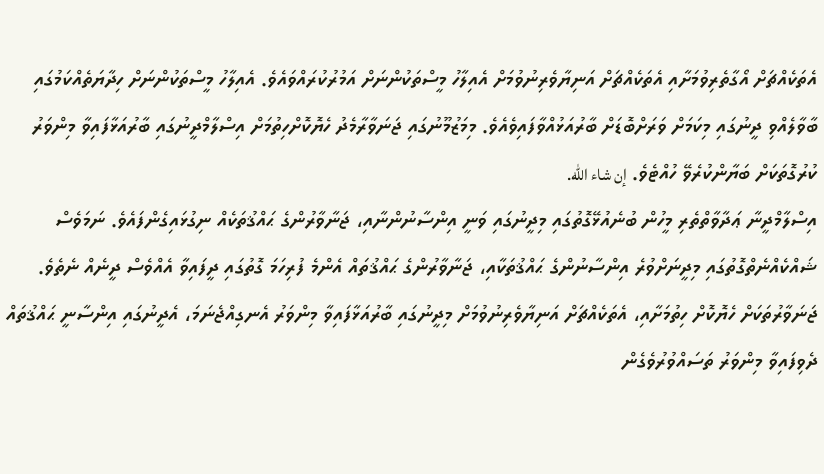އެތަކެއްޗަށް އޯގާތެރިވުމަށާއި އެތަކެއްޗަށް އަނިޔާވެރިނުވުމަށް އެއިލާހު މީސްތަކުންނަށް އަމުރުކުރައްވައެވެ. އެއިލާހު މީސްތަކުންނަށް ހިދާޔަތެއްކަމުގައި ބާވާލެއްވި ދީނުގައި މިކަމަށް ވަރަށްބޮޑަށް ބާރުއަޅުއްވާފައިވެއެވެ. މިމަޒުމޫނުގައި ޖަނަވާރާމެދު ހެޔޮކޮށްހިތުމަށް އިސްލާމްދީނުގައި ބާރުއަޅާފައިވާ މިންވަރު ކުރުގޮތަކަށް ބަޔާންކުރެވޭ ހުއްޓެވެ. إن شاء الله.
އިސްލާމްދީނާ ޢަދާވާތްތެރި މީހުން ބުނެއުޅޭގޮތުގައި މިދީނުގައި ވަނީ އިންސާނުންނާއި، ޖަނާވާރުންގެ ޙައްޤުތަކެއް ނިގުޅައިގެންފައެވެ. ނަމަވެސް ޝައްކެއްނެތްގޮތުގައި މިދީނަށްވުރެ އިންސާނުންގެ ޙައްޤުތަކާއި، ޖަނާވާރުންގެ ޙައްޤުތައް އެންމެ ފުރިހަމަ ގޮތުގައި ދީފައިވާ އެއްވެސް ދީނެއް ނެތެވެ. ޖަނަވާރުތަކަށް ހެޔޮކޮށް ހިތުމަށާއި، އެތަކެއްޗަށް އަނިޔާވެރިނުވުމަށް މިދީނުގައި ބާރުއަޅާފައިވާ މިންވަރު އެނގިއްޖެނަމަ، އެދީނުގައި އިންސާނީ ޙައްޤުތައް ދެވިފައިވާ މިންވަރު ތަސައްވުރުވެގެން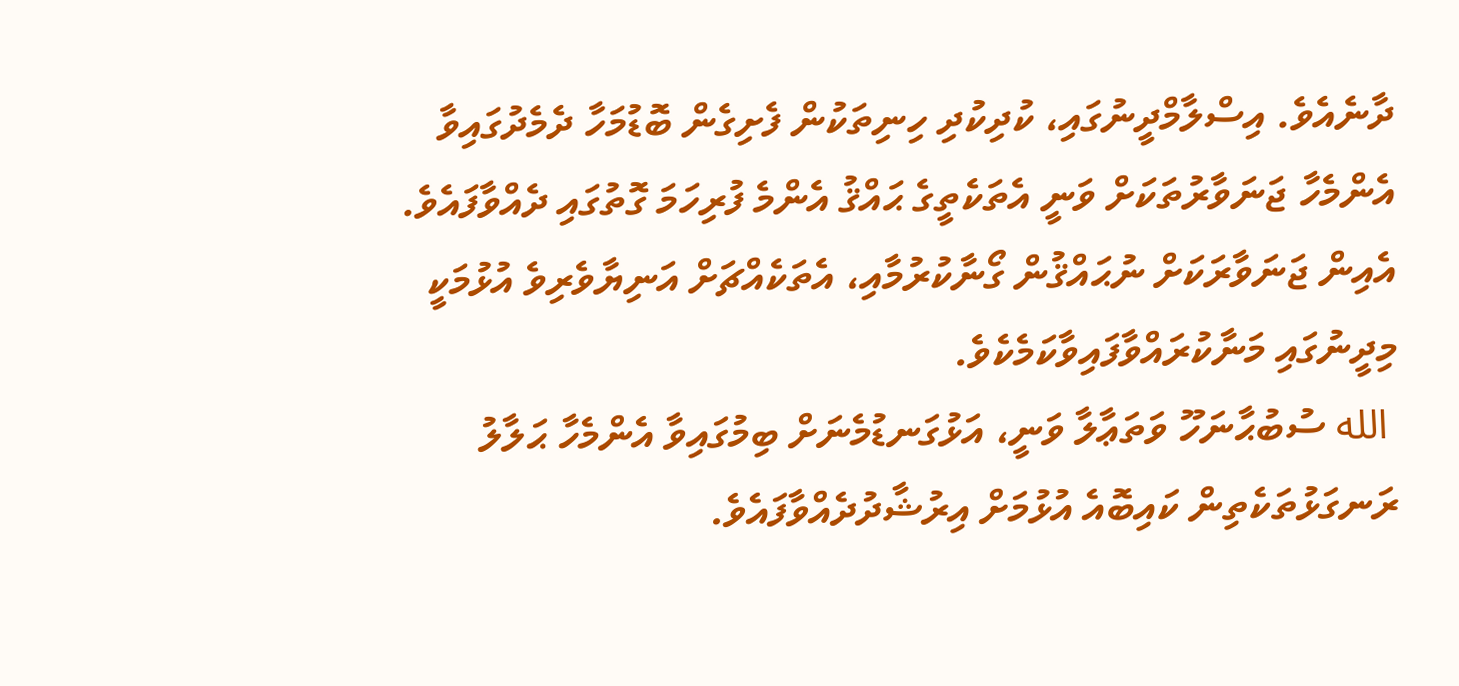ދާނެއެވެ. އިސްލާމްދީނުގައި، ކުދިކުދި ހިނިތަކުން ފެށިގެން ބޮޑުމަހާ ދެމެދުގައިވާ އެންމެހާ ޖަނަވާރުތަކަށް ވަނީ އެތަކެތީގެ ޙައްޤު އެންމެ ފުރިހަމަ ގޮތުގައި ދެއްވާފައެވެ. އެއިން ޖަނަވާރަކަށް ނުޙައްޤުން ގޯނާކުރުމާއި، އެތަކެއްޗަށް އަނިޔާވެރިވެ އުޅުމަކީ މިދީނުގައި މަނާކުރައްވާފައިވާކަމެކެވެ.
 الله ސުބުޙާނަހޫ ވަތަޢާލާ ވަނީ، އަޅުގަނޑުމެނަށް ބިމުގައިވާ އެންމެހާ ޙަލާލު ރަނގަޅުތަކެތިން ކައިބޮއެ އުޅުމަށް އިރުޝާދުދެއްވާފައެވެ.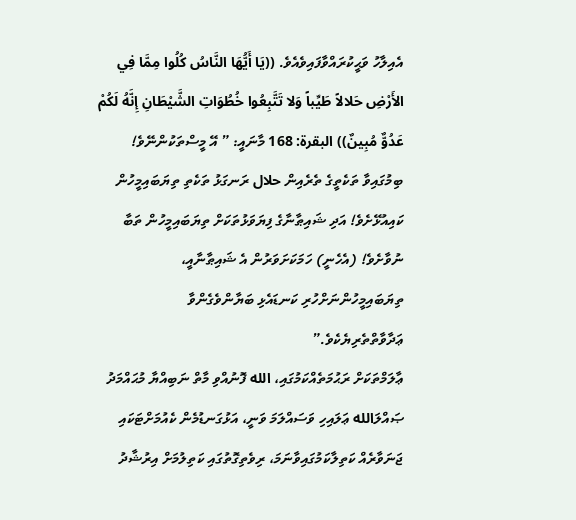އެއިލާހު ވަޙީކުރައްވާފައިވެއެވެ. ((يَا أَيُّهَا النَّاسُ كُلُوا مِمَّا فِي الأَرْضِ حَلالاً طَيِّباً وَلا تَتَّبِعُوا خُطُوَاتِ الشَّيْطَانِ إِنَّهُ لَكُمْ عَدُوٌّ مُبِينٌ)) البقرة: 168 މާނައީ: ” އޭ މީސްތަކުންނޭވެ! ބިމުގައިވާ ތަކެތީގެ ތެރެއިން حلال ރަނގަޅު ތަކެތި ތިޔަބައިމީހުން ކައިއުޅޭށެވެ! އަދި ޝައިޠާނާގެ ފިޔަވަޅުތަކަށް ތިޔަބައިމީހުން ތަބާ ނުވާށެވެ! (އެހެނީ) ހަމަކަށަވަރުން އެ ޝައިޠާނާއީ، ތިޔަބައިމީހުންނަށްހުރި ކަނޑައެޅި ބަޔާންވެގެންވާ ޢަދާވާތްތެރިޔެކެވެ.”
ޢާލަމްތަކަށް ރަޙުމަތެއްކަމުގައި، الله ފޮނުއްވި މާތް ނަބިއްޔާ މުޙައްމަދު ޞައްލަالله ޢަލައިހި ވަސައްލަމަ ވަނީ، އަޅުގަނޑުމެން ކެއުމަށްޓަކައި ޖަނަވާރެއް ކަތިލާކަމުގައިވާނަމަ، ރިވެތިގޮތުގައި ކަތިލުމަށް އިރުޝާދު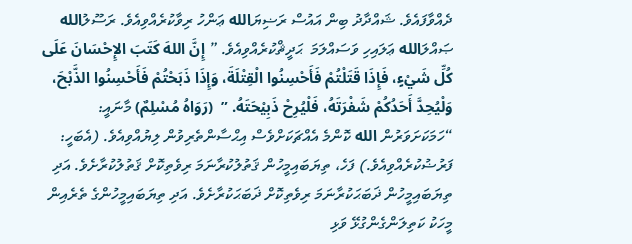ދެއްވާފައެވެ. ޝައްދާދު ބިން އައުސް ރަޟިޔަالله ޢަންހު ރިވާކުރެއްވިއެވެ. ރަސޫލުالله ޞައްލަالله ޢަލައިހި ވަސައްލަމަ  ޙަދީޘްކުރެއްވިއެވެ. ” إِنَّ اللهَ كَتَبَ الإِحْسَانَ عَلَى كُلِّ شَيْءٍ، فَإِذَا قَتَلْتُمْ فَأَحْسِنُوا الْقِتْلَةَ، وَإِذَا ذَبَحْتُمْ فَأَحْسِنُوا الذَّبْحَ، وَلْيُحِدَّ أَحَدُكُمْ شَفْرَتَهُ، فَلْيُرِحْ ذَبِيْحَتَهُ. ”  (رَوَاهُ مُسْلِمٌ) މާނައީ: “ހަމަކަށަވަރުން الله ކޮންމެ އެއްޗަކަށްވެސް އިޙްސާންތެރިވުން ލިޔުއްވިއެވެ. (އެބަހީ: ފަރުޟުކުރެއްވިއެވެ.) ފަހެ، ތިޔަބައިމީހުން ޤަތުލުކުރާނަމަ ރިވެތިކޮށް ޤަތުލުކުރާށެވެ. އަދި ތިޔަބައިމީހުން ޛަބަޙަކުރާނަމަ ރިވެތިކޮށް ޛަބަޙަކުރާށެވެ. އަދި ތިޔަބައިމީހުންގެ ތެރެއިން މީހަކު ކަތިލަންގެންގުޅޭ ވަޅި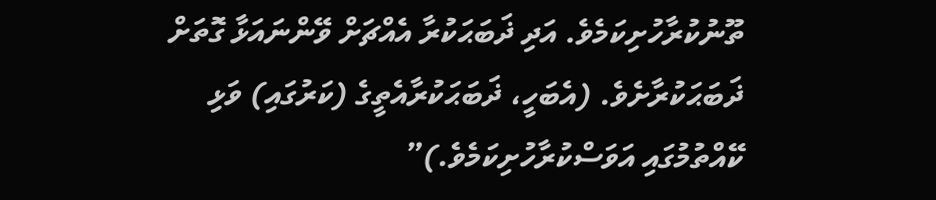ތޫނުކުރާހުށިކަމެވެ. އަދި ޛަބަޙަކުރާ އެއްޗަށް ވޭންނައަޅާ ގޮތަށް ޛަބަޙަކުރާށެވެ. (އެބަހީ، ޛަބަޙަކުރާއެތީގެ (ކަރުގައި) ވަޅި ކޭއްތުމުގައި އަވަސްކުރާހުށިކަމެވެ.)”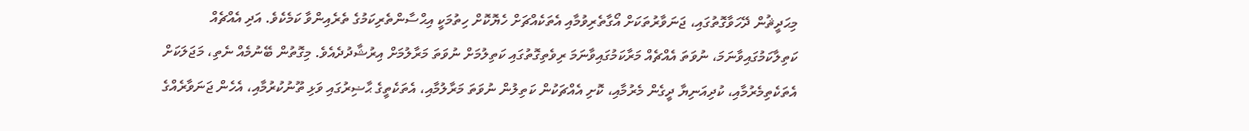މިޙަދީޘުން ދޭހަވާގޮތުގައި، ޖަނަވާރުތަކަށް އޯގާތެރިވުމާއި އެތަކެއްޗަށް ހެޔޮކޮށް ހިތުމަކީ އިޙްސާންތެރިކަމުގެ ތެރެއިންވާ ކަމެކެވެ. އަދި އެއްޗެއް ކަތިލާކަމުގައިވާނަމަ، ނުވަތަ އެއްޗެއް މަރާކަމުގައިވާނަމަ ރިވެތިގޮތުގައި ކަތިލުމަށް ނުވަތަ މަރާލުމަށް އިރުޝާދުދެއެވެ. މިގޮތުން ބޭނުމެއް ނެތި، މަޖަލަކަށް އެތަކެތިމެރުމާއި، ކުދިއަނިޔާ ދީގެން މެރުމާއި، ކޮށި އެއްޗަކުން ކަތިލުން ނުވަތަ މަރާލުމާއި، އެތަކެތީގެ ޙާޟިރުގައި ވަޅި ތޫނުކުރުމާއި، އެހެން ޖަނަވާރެއްގެ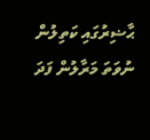ޙާޟިރުގައި ކަތިލުން ނުވަތަ މަރާލުން ފަދަ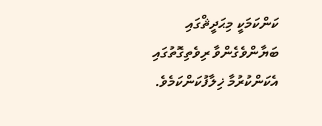ކަންކަމަކީ މިޙަދީޘްގައި ބަޔާންވެގެންވާ ރިވެތިގޮތުގައި އެކަންކުރުމާ ޚިލާފުކަންކަމެވެ.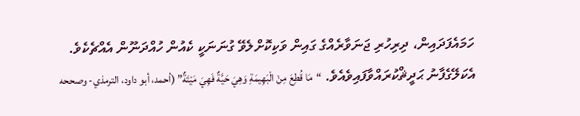ހަމައެފަދައިން، ދިރިހުރި ޖަނަވާރެއްގެ ގައިން ވަކިކޮށްލެވޭ ގުނަނަކީ ކެއުން ހުއްދަނޫން އެއްޗެކެވެ. އެކަލޭގެފާނު ޙަދީޘްކުރައްވާފައިވެއެވެ. “مَا قُطِعَ مِنْ الْبَهِيمَةِ وَهِيَ حَيَّةٌ فَهِيَ مَيْتَةٌ” (أحمد، أبو داود، الترمذي- وصححه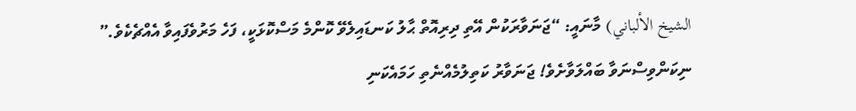الشيخ الألباني) މާނައީ: “ޖަނަވާރަކުން އޭތި ދިރިއޮތް ޙާލު ކަނޑައިލެވޭ ކޮންމެ މަސްކޮޅަކީ، ފަހެ މަރުވެފައިވާ އެއްޗެކެވެ.”
ނިކަންވިސްނަވާ ބައްލަވާށެވެ! ޖަނަވާރު ކަތިލުމެއްނެތި ހަމައެކަނި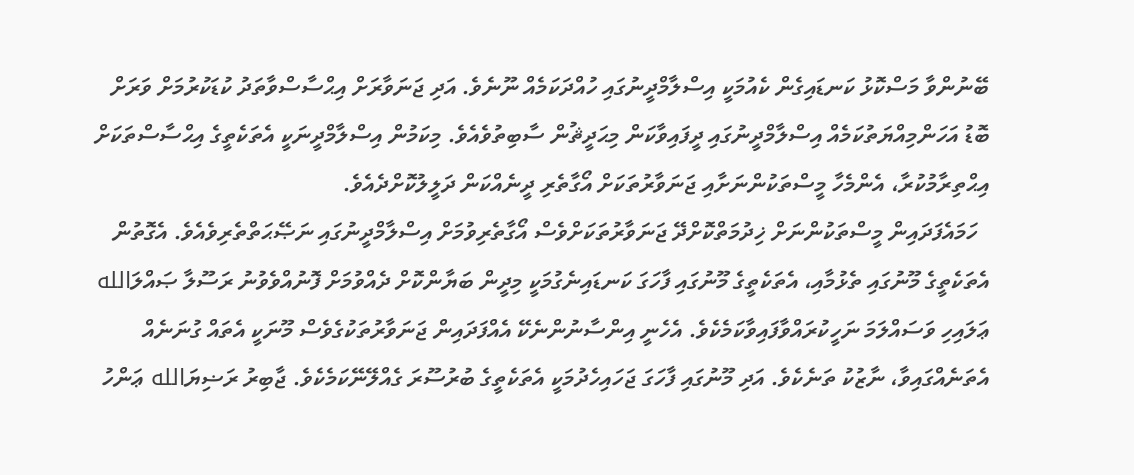ބޭނުންވާ މަސްކޮޅު ކަނޑައިގެން ކެއުމަކީ އިސްލާމްދީނުގައި ހުއްދަކަމެއް ނޫނެވެ. އަދި ޖަނަވާރަށް އިޙްސާސްވާތަދު ކުޑަކުރުމަށް ވަރަށް ބޮޑު އަހަންމިއްޔަތުކަމެއް އިސްލާމްދީނުގައި ދީފައިވާކަން މިޙަދީޘުން ސާބިތުވެއެވެ. މިކަމުން އިސްލާމްދީނަކީ އެތަކެތީގެ އިޙްސާސްތަކަށް އިޙްތިރާމުކުރާ، އެންމެހާ މީސްތަކުންނަށާއި ޖަނަވާރުތަކަށް އޯގާތެރި ދީނެއްކަން ދަލީލުކޮށްދެއެވެ.
  ހަމައެފަދައިން މީސްތަކުންނަށް ޚިދުމަތްކޮށްދޭ ޖަނަވާރުތަކަށްވެސް އޯގާތެރިވުމަށް އިސްލާމްދީނުގައި ނަޞޭޙަތްތެރިވެއެވެ. އެގޮތުން އެތަކެތީގެ މޫނުގައި ތެޅުމާއި، އެތަކެތީގެ މޫނުގައި ފާހަގަ ކަނޑައިނެގުމަކީ މިދީން ބަޔާންކޮށް ދެއްވުމަށް ފޮނުއްވެވުނު ރަސޫލާ ޞައްލަالله ޢަލައިހި ވަސައްލަމަ ނަހީކުރައްވާފައިވާކަމެކެވެ. އެހެނީ އިންސާނުންނެކޭ އެއްފަދައިން ޖަނަވާރުތަކުގެވެސް މޫނަކީ އެތައް ގުނަނެއް އެތަނެއްގައިވާ، ނާޒުކު ތަނެކެވެ. އަދި މޫނުގައި ފާހަގަ ޖަހައިހެދުމަކީ އެތަކެތީގެ ބުރުސޫރަ ގެއްލޭނޭކަމެކެވެ. ޖާބިރު ރަޟިޔަالله ޢަންހު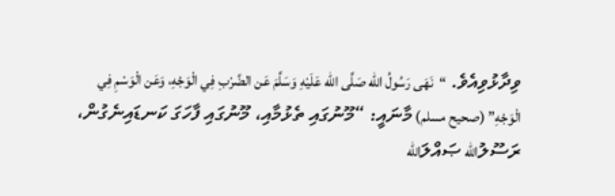ވިދާޅުވިއެވެ. “نَهَى رَسُولُ الله صَلَّى الله عَلَيْهِ وَسَلَّمَ عَن الضَّرْبِ فِي الْوَجْهِ، وَعَن الْوَسْمِ فِي الْوَجْهِ” (صحيح مسلم) މާނައީ: “މޫނުގައި ތެޅުމާއި، މޫނުގައި ފާހަގަ ކަނޑައިނެގުން، ރަސޫލުالله ޞައްލަالله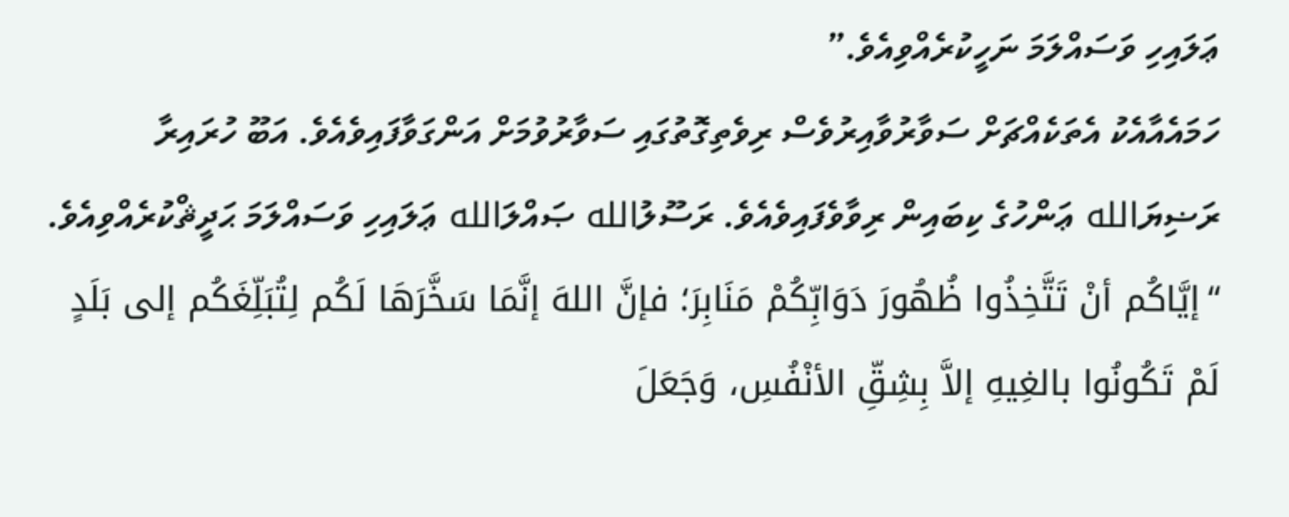ޢަލައިހި ވަސައްލަމަ ނަހީކުރެއްވިއެވެ.”
ހަމައެއާއެކު އެތަކެއްޗަށް ސަވާރުވާއިރުވެސް ރިވެތިގޮތުގައި ސަވާރުވުމަށް އަންގަވާފައިވެއެވެ. އަބޫ ހުރައިރާ ރަޟިޔަالله ޢަންހުގެ ކިބައިން ރިވާވެފައިވެއެވެ. ރަސޫލުالله ޞައްލަالله ޢަލައިހި ވަސައްލަމަ ޙަދީޘްކުރެއްވިއެވެ. “إيَّاكُم أنْ تَتَّخِذُوا ظُهُورَ دَوَابِّكُمْ مَنَابِرَ؛ فإنَّ اللهَ إنَّمَا سَخَّرَهَا لَكُم لِتُبَلِّغَكُم إلى بَلَدٍ لَمْ تَكُونُوا بالغِيهِ إلاَّ بِشِقِّ الأنْفُسِ، وَجَعَلَ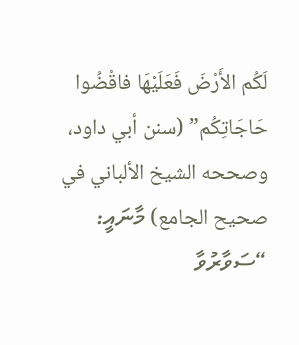لَكُم الأَرْضَ فَعَلَيْهَا فاقْضُوا حَاجَاتِكُم” (سنن أبي داود، وصححه الشيخ الألباني في صحيح الجامع) މާނައީ: “ސަވާރުވާ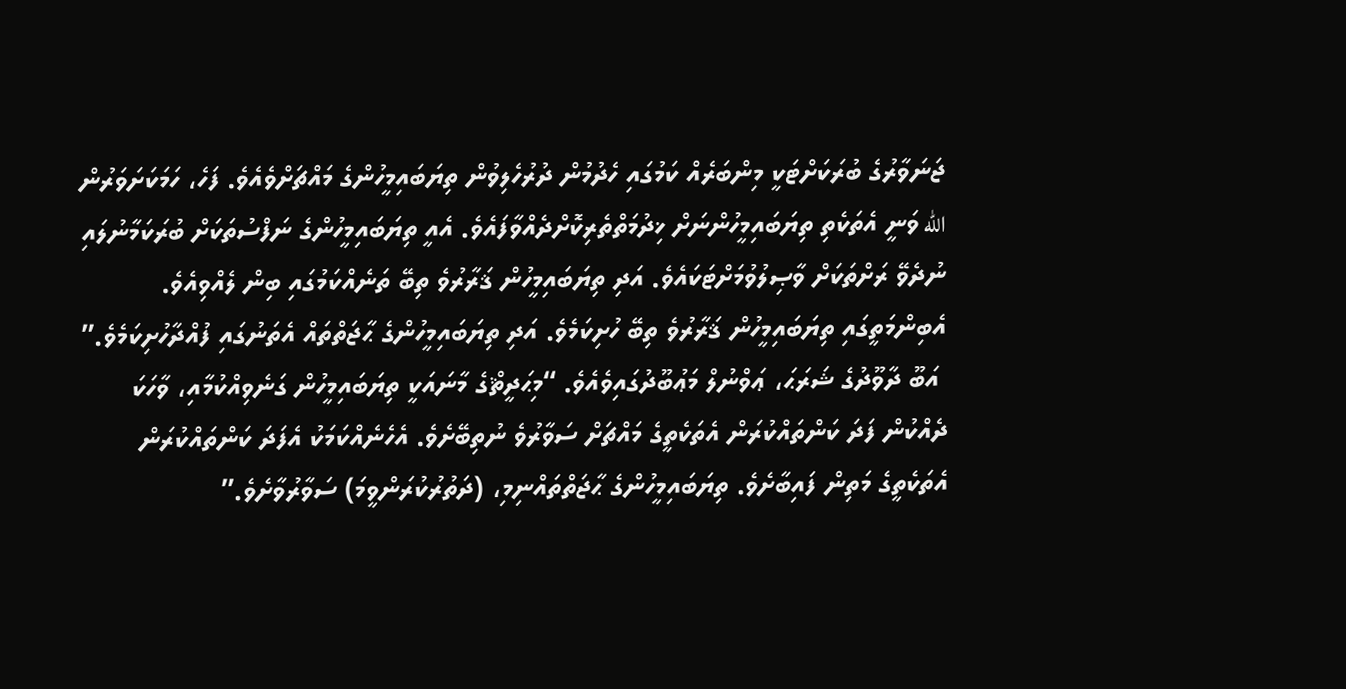ޖަނަވާރުގެ ބުރަކަށްޓަކީ މިންބަރެއް ކަމުގައި ހެދުމުން ދުރުހެލިވުން ތިޔަބައިމީހުންގެ މައްޗަށްވެއެވެ. ފަހެ، ހަމަކަށަވަރުން الله ވަނީ އެތަކެތި ތިޔަބައިމީހުންނަށް ޚިދުމަތްތެރިކޮށްދެއްވާފައެވެ. އެއީ ތިޔަބައިމީހުންގެ ނަފްސުތަކަށް ބުރަކަމާނުލައި ނުދެވޭ ރަށްތަކަށް ވާޞިލުވުމަށްޓަކައެވެ. އަދި ތިޔަބައިމީހުން ޤަރާރުވެ ތިބޭ ތަނެއްކަމުގައި ބިން ލެއްވިއެވެ. އެބިންމަތީގައި ތިޔަބައިމީހުން ޤަރާރުވެ ތިބޭ ހުށިކަމެވެ. އަދި ތިޔަބައިމީހުންގެ ޙާޖަތްތައް އެތަނުގައި ފުއްދާހުށިކަމެވެ.”
 އަބޫ ދާވޫދުގެ ޝަރަޙަ، ޢަވްނުލް މަޢުބޫދުގައިވެއެވެ. “މިޙަދީޘްގެ މާނައަކީ ތިޔަބައިމީހުން ގަނެވިއްކުމާއި، ވާހަކަ ދެއްކުން ފަދަ ކަންތައްކުރަން އެތަކެތީގެ މައްޗަށް ސަވާރުވެ ނުތިބޭށެވެ. އެހެނެއްކަމަކު އެފަދަ ކަންތައްކުރަން އެތަކެތީގެ މަތިން ފައިބާށެވެ. ތިޔަބައިމީހުންގެ ޙާޖަތްތައްނިމި، (ދަތުރުކުރަންވީމަ) ސަވާރުވާށެވެ.”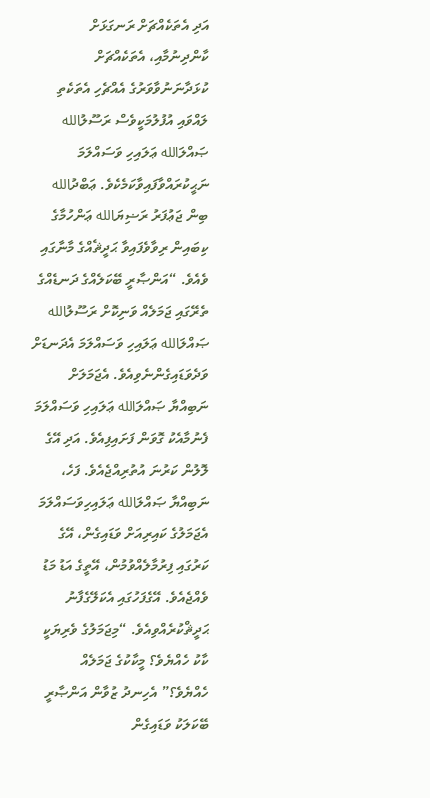އަދި އެތަކެއްޗަށް ރަނގަޅަށް ކާންދިނުމާއި، އެތަކެއްޗަށް ކުޅަދާނަނުވާވަރުގެ އެއްޗެހި އެތަކެތި ލައްވައި އުފުލުމަކީވެސް ރަސޫލުالله ޞައްލަالله ޢަލައިހި ވަސައްލަމަ ނަޙީކުރައްވާފައިވާކަމެކެވެ. ޢަބްދުالله ބިން ޖަޢުފަރު ރަޟިޔަالله ޢަންހުމާގެ ކިބައިން ރިވާވެފައިވާ ޙަދީޘެއްގެ މާނާގައި ވެއެވެ. “އަންޞާރީ ބޭކަލެއްގެ ދަނޑެއްގެ ތެރޭގައި ޖަމަލެއް ވަނިކޮށް ރަސޫލުالله ޞައްލަالله ޢަލައިހި ވަސައްލަމަ އެދަނޑަށް ވަދެވަޑައިގެންނެވިއެވެ. އެޖަމަލަށް ނަބިއްޔާ ޞައްލަالله ޢަލައިހި ވަސައްލަމަ ފެނުމާއެކު ގޮވަން ފަށައިފިއެވެ. އަދި އޭގެ ލޮލުން ކަރުނަ އުތުރިއްޖެއެވެ. ފަހެ، ނަބިއްޔާ ޞައްލަالله ޢަލައިހިވަސައްލަމަ އެޖަމަލުގެ ކައިރިއަށް ވަޑައިގެން، އޭގެ ކަރުގައި ފިރުމާލެއްވުމުން، އޭތީގެ އަޑު މަޑު ވެއްޖެއެވެ. އޭގެފަހުގައި އެކަލޭގެފާނު ޙަދީޘްކުރެއްވިއެވެ. “މިޖަމަލުގެ ވެރިޔަކީ ކާކު ހެއްޔެވެ؟ މީކާކުގެ ޖަމަލެއް ހެއްޔެވެ؟” އެހިނދު ޒުވާން އަންޞާރީ ބޭކަލަކު ވަޑައިގެން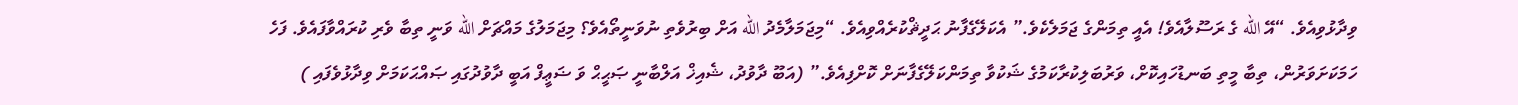ވިދާޅުވިއެވެ. “އޭ الله ގެ ރަސޫލާއެވެ! އެއީ ތިމަންގެ ޖަމަލެކެވެ.” އެކަލޭގެފާނު ޙަދީޘްކުރެއްވިއެވެ. “މިޖަމަލާމެދު الله އަށް ބިރުވެތި ނުވަނީތޯއެވެ؟ މިޖަމަލުގެ މައްޗަށް الله ވަނީ ތިބާ ވެރި ކުރައްވާފައެވެ. ފަހެ ހަމަކަށަވަރުން، ތިބާ މީތި ބަނޑުހައިކޮށް، ވަރުބަލިކުރާކަމުގެ ޝަކުވާ ތިމަންކަލޭގެފާނަށް ކޮށްފިއެވެ.” (އަބޫ ދާވުދު، ޝެއިޚް އަލްބާނީ ޞަޙީޙް ވަ ޟަޢީފް އަބީ ދާވުދުގައި ޞައްޙަކަމަށް ވިދާޅުވެފައި )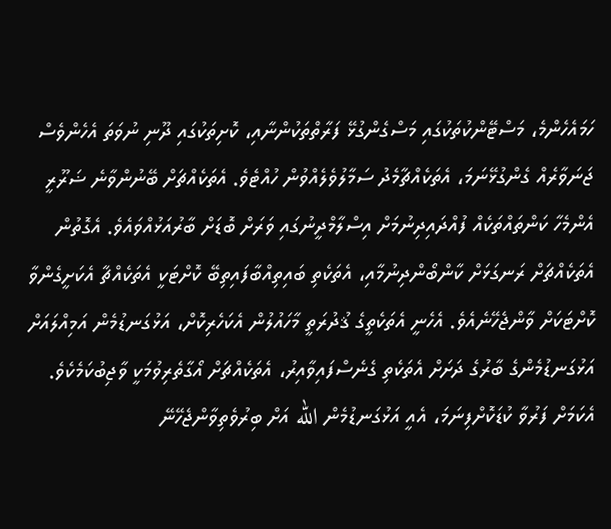ހަމައެހެންމެ، މަސްޓޭންކުތަކުގައި މަސްގެންގުޅޭ ފަރާތްތަކުންނާއި، ކޮށިތަކުގައި ދޫނި ނުވަތަ އެހެންވެސް ޖަނަވާރެއް ގެންގުޅޭނަމަ، އެތަކެއްޗާމެދު ސަމާލުވެލެއްވުން ހުއްޓެވެ. އެތަކެއްޗަށް ބޭނުންވާނެ ޟަރޫރީ އެންމެހާ ކަންތައްތަކެއް ފުއްދައިދިނުމަށް އިސްލާމްދީނުގައި ވަރަށް ބޮޑަށް ބާރުއަޅުއްވައެވެ. އެގޮތުން އެތަކެއްޗަށް ރަނގަޅަށް ކާންބޯންދިނުމާއި، އެތަކެތި ބައިތިއްބާފައިތިބޭ ކޮށްޓަކީ އެތަކެއްޗާ އެކަށީގެންވާ ކޮށްޓަކަށް ވާންޖެހޭނެއެވެ. އެހެނީ އެތަކެތީގެ ޤުދުރަތީ މާހައުލުން އެކަހެރިކޮށް، އަޅުގަނޑުމެން އަމިއްލައަށް އަޅުގަނޑުމެންގެ ބާރުގެ ދަށަށް އެތަކެތި ގެނެސްފައިވާއިރު، އެތަކެއްޗަށް އޯގާތެރިވުމަކީ ވާޖިބުކަމެކެވެ. އެކަމަށް ފަރުވާ ކުޑަކޮށްފިނަމަ، އެއީ އަޅުގަނޑުމެން الله އަށް ބިރުވެތިވާންޖެހޭނޭ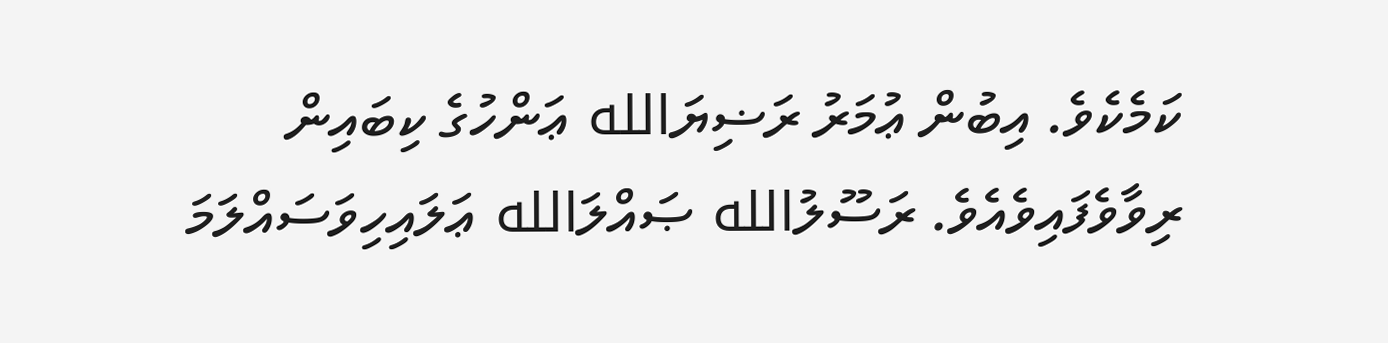ކަމެކެވެ. އިބުން ޢުމަރު ރަޟިޔަالله ޢަންހުގެ ކިބައިން ރިވާވެފައިވެއެވެ. ރަސޫލުالله ޞައްލަالله ޢަލައިހިވަސައްލަމަ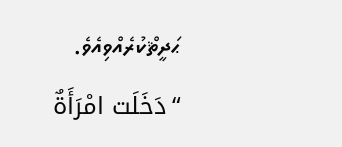ޙަދީޘްކުރެއްވިއެވެ. “دَخَلَت امْرَأَةٌ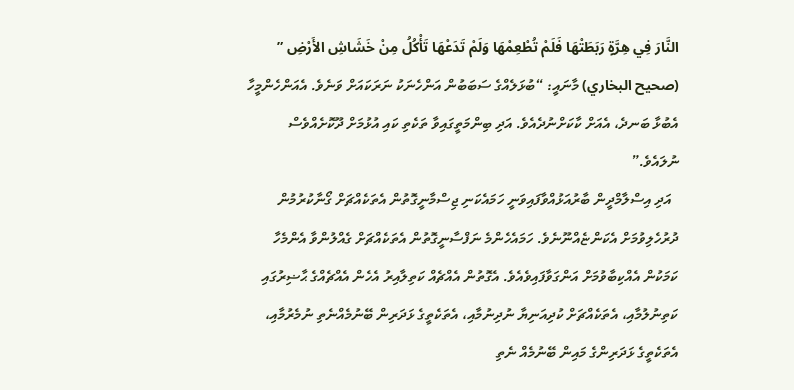النَّارَ فِي هِرَّةٍ رَبَطَتْهَا فَلَمْ تُطْعِمْهَا وَلَمْ تَدَعْهَا تَأْكُلُ مِنْ خَشَاشِ الأَرْضِ ” (صحيح البخاري) މާނައީ: “ބުޅަލެއްގެ ސަބަބުން އަންހެނަކު ނަރަކައަށް ވަނެވެ. އެއަންހެންމީހާ އެބުޅާ ބަނދެ، އެއަށް ކާކަށްނުދެއެވެ. އަދި ބިންމަތީގައިވާ ތަކެތި ކައި އުޅުމަށް ދޫކޮށެއްވެސް ނުލައެވެ.”
  އަދި އިސްލާމްދީން ބާރުއަޅުއްވާފައިވަނީ ހަމައެކަނި ޖިސްމާނީގޮތުން އެތަކެއްޗަށް ގޯނާކުރުމުން ދުރުހެލިވުމަށް އެކަންޏެއްނޫނެވެ. ހަމައެހެންމެ ނަފްސާނީގޮތުން އެތަކެއްޗަށް ގެއްލުންވާ އެންމެހާ ކަމަކުން އެއްކިބާވުމަށް އަންގަވާފައިވެއެވެ. އެގޮތުން އެއްޗެއް ކަތިލާއިރު އެހެން އެއްޗެއްގެ ޙާޟިރުގައި ކަތިނުލުމާއި، އެތަކެއްޗަށް ކުދިއަނިޔާ ނުދިނުމާއި، އެތަކެތީގެ ޅަދަރިން ބޭނުމެއްނެތި ނުމެރުމާއި، އެތަކެތީގެ ޅަދަރިންގެ މައިން ބޭނުމެއް ނެތި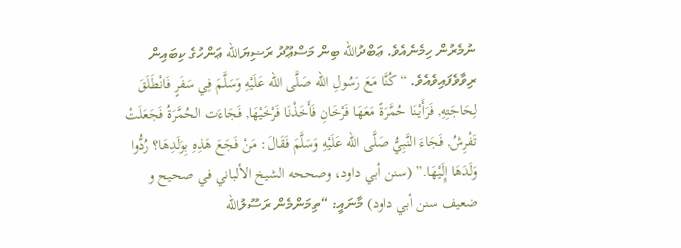ނުމެރުން ހިމެނެއެވެ. ޢަބްދުالله ބިން މަސްޢޫދު ރަޟިޔަالله ޢަންހުގެ ކިބައިން ރިވާވެފައިވެއެވެ. “كُنَّا مَعَ رَسُولِ الله صَلَّى الله عَلَيْهِ وَسَلَّمَ فِي سَفَرٍ فَانْطَلَقَ لِحَاجَتِهِ, فَرَأَيْنَا حُمَّرَةً مَعَهَا فَرْخَانِ فَأَخَذْنَا فَرْخَيْهَا, فَجَاءَت الحُمَّرَةُ فَجَعَلَتْ تَفْرِشُ, فَجَاءَ النَّبِيُّ صَلَّى الله عَلَيْهِ وَسَلَّمَ فَقَالَ: مَنْ فَجَعَ هَذِهِ بِوَلَدِهَا؟ رُدُّوا وَلَدَهَا إِلَيْهَا.” (سنن أبي داود، وصححه الشيخ الألباني في صحيح و ضعيف سنن أبي داود) މާނައީ: “ތިމަންމެން ރަސޫލުالله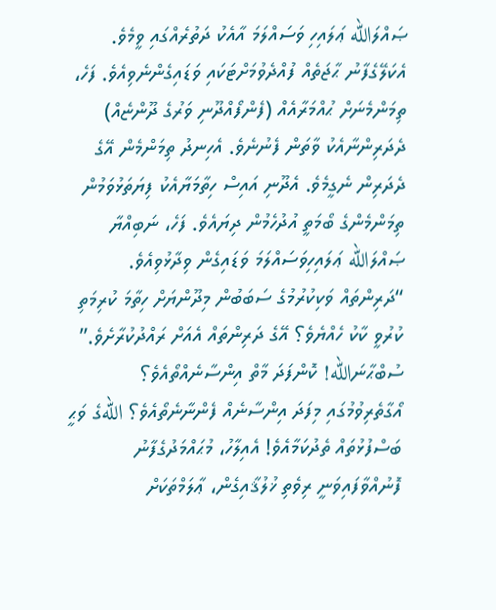ޞައްލަالله ޢަލައިހި ވަސައްލަމަ އާއެކު ދަތުރެއްގައި ވީމެވެ. އެކަލޭގެފާނު ޙާޖަތެއް ފުއްދެވުމަށްޓަކައި ވަޑައިގެންނެވިއެވެ. ފަހެ، ތިމަންމެނަށް ޙުއްމަރާއެއް (ފެންފޯއްދޫނި ވަރުގެ ދޫންޏެއް) ދެދަރިންނާއެކު ވާތަން ފެނުނެވެ. އެހިނދު ތިމަންމެން އޭގެ ދެދަރިން ނެގީމެވެ. އެދޫނި އައިސް ހިތާމަޔާއެކު ފިޔަތަޅުވަމުން ތިމަންމެންގެ ބޯމަތީ އުދުހެމުން ދިޔައެވެ. ފަހެ، ނަބިއްޔާ ޞައްލަالله ޢަލައިހިވަސައްލަމަ ވަޑައިގެން ވިދާޅުވިއެވެ. “ދަރިންތައް ވަކިކުރުމުގެ ސަބަބުން މިދޫންޔަށް ހިތާމަ ކުރިމަތި ކުރުވީ ކާކު ހެއްޔެވެ؟ އޭގެ ދަރިންތައް އެއަށް ރައްދުކުރާށެވެ.”
ސުބްޙާނަالله! ކޮންފަދަ މާތް އިންސާނެއްތޯއެވެ؟ އޯގާތެރިވުމުގައި މިފަދަ އިންސާނެއް ފެންނާނެތޯއެވެ؟ اللهގެ ވަޙީ ބަސްފުޅުތައް ތެދުކަމާއެވެ! އެއިލާހު، މުޙައްމަދުގެފާނު ފޮނުއްވާފައިވަނީ ރިވެތި ޚުލުޤާއިގެން، ޢާލަމްތަކަށް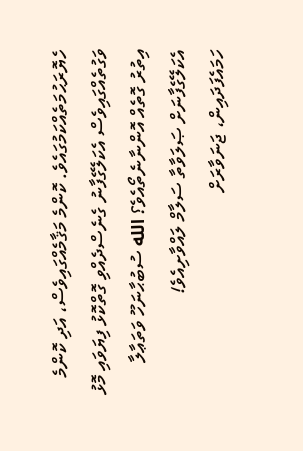ހެޔޮރަޙުމަތެއްކަމުގައެވެ. ކޮންމެ މަޤާމެއްގައިވެސް، އަދި ކޮންމެ ވަގުތެއްގައިވެސް އެކަލޭގެފާނު ގެނެސްދެއްވި ގޮތްކޮޅު ފިޔަވައި މޮޅު އިތުރު ގޮތެއް އޮންނާނެތޯއެވެ؟ الله ސުބުޙާނަހޫ ވަތަޢާލާ އެކަލޭގެފާނަށް ޞަލަވާތާ ސަލާމް ލައްވާށިއެވެ!
ހަމައެފަދައިން، ޖަނަވާރަށް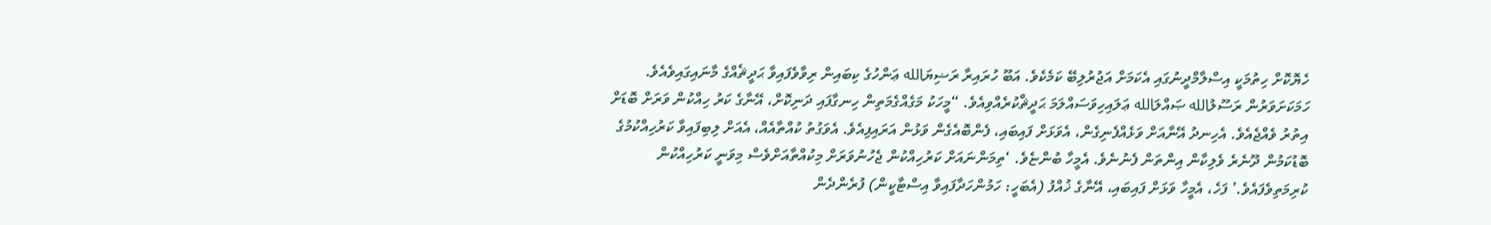ހެޔޮކޮށް ހިތުމަކީ އިސްލާމްދީނުގައި އެކަމަށް އަޖުރުލިބޭ ކަމެކެވެ. އަބޫ ހުރައިރާ ރަޟިޔަالله ޢަންހުގެ ކިބައިން ރިވާވެފައިވާ ޙަދީޘެއްގެ މާނައިގައިވެއެވެ. ހަމަކަށަވަރުން ރަސޫލުالله ޞައްލަالله ޢަލައިހިވަސައްލަމަ ޙަދީޘްކުރެއްވިއެވެ. “މީހަކު މަގެއްގެމަތިން ހިނގާފައި ދަނިކޮށް، އޭނާގެ ކަރު ހިއްކުން ވަރަށް ބޮޑަށް އިތުރު ވެއްޖެއެވެ. އެހިނދު އޭނާއަށް ވަޅެއްފެނިގެން، އެވަޅަށް ފައިބައި، ފެންބޮއެގެން ވަޅުން އަރައިފިއެވެ. އެވަގުތު ކުއްތާއެއް، އެއަށް ލިބިފައިވާ ކަރުހިއްކުމުގެ ބޮޑުކަމުން ދޫނެރެ ވެލިކާން އިންތަން ފެނުނެވެ. އެމީހާ ބުންޏެވެ. ‘ތިމަންނައަށް ކަރުހިއްކުން ޖެހުނުވަރަށް މިކުއްތާއަށްވެސް މިވަނީ ކަރުހިއްކުން ކުރިމަތިވެފައެވެ.’ ފަހެ، އެމީހާ ވަޅަށް ފައިބައި، އޭނާގެ ޚުއްފު (އެބަހީ: ހަމުންހަދާފައިވާ އިސްޓާކީން) ފުރެންދެން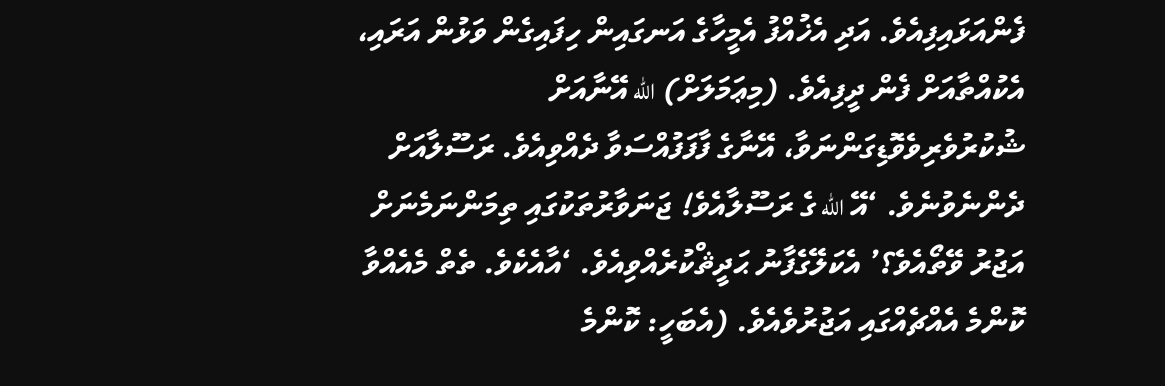ފެންއަޅައިފިއެވެ. އަދި އެޚުއްފު އެމީހާގެ އަނގައިން ހިފައިގެން ވަޅުން އަރައި، އެކުއްތާއަށް ފެން ދީފިއެވެ. (މިޢަމަލަށް) الله އޭނާއަށް ޝުކުރުވެރިވެވޮޑިގަންނަވާ، އޭނާގެ ފާފަފުއްސަވާ ދެއްވިއެވެ. ރަސޫލާއަށް ދެންނެވުނެވެ. ‘އޭ الله ގެ ރަސޫލާއެވެ! ޖަނަވާރުތަކުގައި ތިމަންނަމެނަށް އަޖުރު ވޭތޯއެވެ؟’ އެކަލޭގެފާނު ޙަދީޘްކުރެއްވިއެވެ. ‘އާއެކެވެ. ތެތް މެއެއްވާ ކޮންމެ އެއްޗެއްގައި އަޖުރުވެއެވެ. (އެބަހީ: ކޮންމެ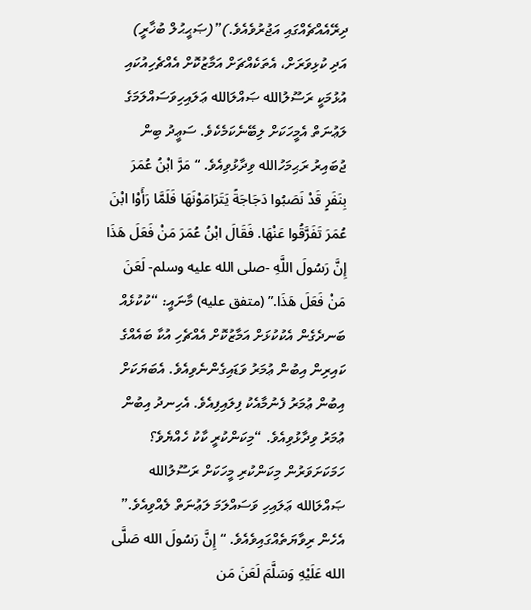ދިރޭއެއްޗެއްގައި އަޖުރުވެއެވެ.)”(ޞަޙީޙުލް ބުޚާރީ)
އަދި ކުޅިވަރަށް، އެތަކެއްޗަށް އަމާޒުކޮށް އެއްޗެހިއުކައި އުޅުމަކީ ރަސޫލުالله ޞައްލަالله ޢަލައިހިވަސައްލަމަގެ ލަޢުނަތް އެމީހަކަށް ލިބޭނެކަމެކެވެ. ސަޢީދު ބިން ޖުބައިރު ރަޙިމަހުالله ވިދާޅުވިއެވެ. “مَرَّ ابْنُ عُمَرَ بِنَفَرٍ قَدْ نَصَبُوا دَجَاجَةً يَتَرَامَوْنَهَا فَلَمَّا رَأَوْا ابْنَ عُمَرَ تَفَرَّقُوا عَنْهَا. فَقَالَ ابْنُ عُمَرَ مَنْ فَعَلَ هَذَا إِنَّ رَسُولَ اللَّهِ -صلى الله عليه وسلم- لَعَنَ مَنْ فَعَلَ هَذَا.” (متفق عليه) މާނައީ: “ކުކުޅެއް ބަނދެގެން އެކުކުޅަށް އަމާޒުކޮށް އެއްޗެހި އުކާ ބައެއްގެ ކައިރިން އިބުން ޢުމަރު ވަޑައިގެންނެވިއެވެ. އެބަޔަކަށް އިބުން ޢުމަރު ފެނުމާއެކު ފިލައިފިއެވެ. އެހިނދު އިބުން ޢުމަރު ވިދާޅުވިއެވެ. “މިކަންކުރީ ކާކު ހެއްޔެވެ؟ ހަމަކަށަވަރުން މިކަންކުރި މީހަކަށް ރަސޫލުالله ޞައްލަالله ޢަލައިހި ވަސައްލަމަ ލަޢުނަތް ލެއްވިއެވެ.” އެހެން ރިވާޔަތެއްގައިވެއެވެ. “إِنَّ رَسُولَ الله صَلَّى الله عَلَيْهِ وَسَلَّمَ لَعَنَ مَن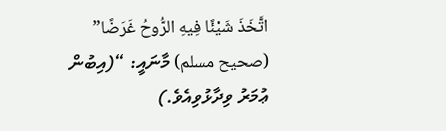اتَّخَذَ شَيْئًا فِيهِ الرُّوحُ غَرَضًا” (صحيح مسلم) މާނައީ: “(އިބުން ޢުމަރު ވިދާޅުވިއެވެ.)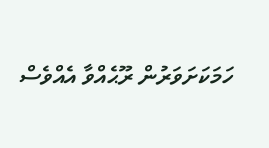ހަމަކަށަވަރުން ރޫޙެއްވާ އެއްވެސް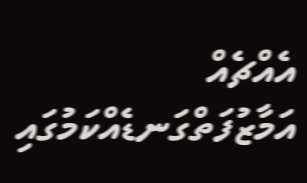އެއްޗެއް އަމާޒުފަތްގަނޑެއްކަމުގައި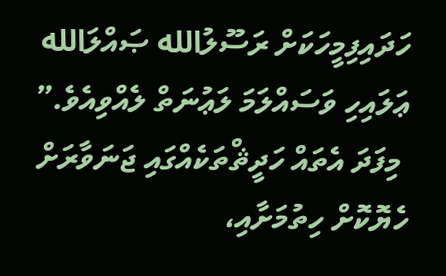ހަދައިފިމީހަކަށް ރަސޫލުالله ޞައްލަالله ޢަލައިހި ވަސައްލަމަ ލަޢުނަތް ލެއްވިއެވެ.”
 މިފަދަ އެތައް ހަދީޘްތަކެއްގައި ޖަނަވާރަށް ހެޔޮކޮށް ހިތުމަށާއި،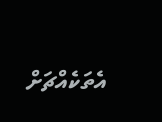އެތަކެއްޗަށް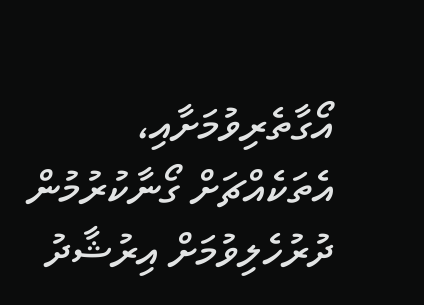އޯގާތެރިވުމަށާއި، އެތަކެއްޗަށް ގޯނާކުރުމުން ދުރުހެލިވުމަށް އިރުޝާދު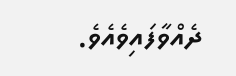ދެއްވާފައިވެއެވެ.